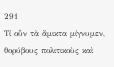291
Τί οὖν τὰ ἄμικτα μίγνυμεν, θορύβους πολιτικοὺς καὶ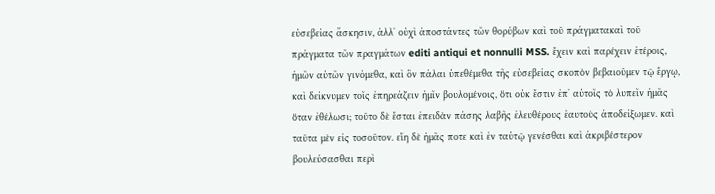εὐσεβείας ἄσκησιν, ἀλλʼ οὐχὶ ἀποστάντες τῶν θορύβων καὶ τοῦ πράγματακαὶ τοῦ πράγματα τῶν πραγμάτων editi antiqui et nonnulli MSS. ἔχειν καὶ παρέχειν ἑτέροις, ἡμῶν αὐτῶν γινόμεθα, καὶ ὃν πάλαι ὑπεθέμεθα τῆς εὐσεβείας σκοπὸν βεβαιοῦμεν τῷ ἔργῳ, καὶ δείκνυμεν τοῖς ἐπηρεάζειν ἡμῖν βουλομένοις, ὅτι οὐκ ἔστιν ἐπʼ αὐτοῖς τὸ λυπεῖν ἡμᾶς ὅταν ἐθέλωσι; τοῦτο δὲ ἔσται ἐπειδὰν πάσης λαβῆς ἐλευθέρους ἑαυτοὺς ἀποδείξωμεν. καὶ ταῦτα μὲν εἰς τοσοῦτον. εἴη δὲ ἡμᾶς ποτε καὶ ἐν ταὐτῷ γενέσθαι καὶ ἀκριβέστερον βουλεύσασθαι περὶ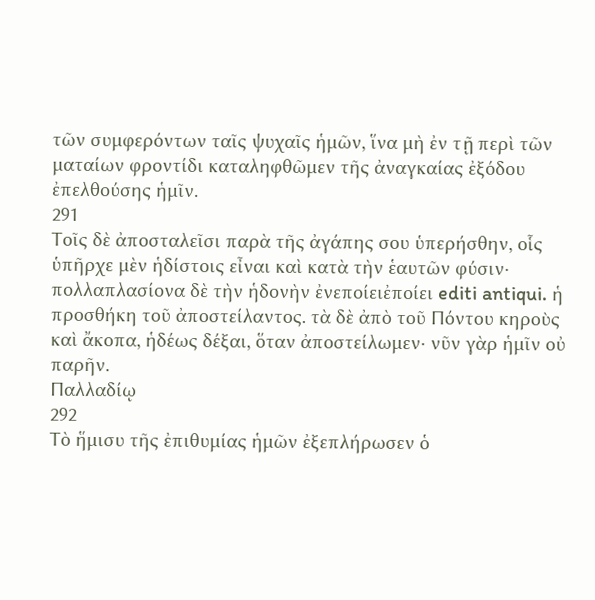τῶν συμφερόντων ταῖς ψυχαῖς ἡμῶν, ἵνα μὴ ἐν τῇ περὶ τῶν ματαίων φροντίδι καταληφθῶμεν τῆς ἀναγκαίας ἐξόδου ἐπελθούσης ἡμῖν.
291
Τοῖς δὲ ἀποσταλεῖσι παρὰ τῆς ἀγάπης σου ὑπερήσθην, οἷς ὑπῆρχε μὲν ἡδίστοις εἶναι καὶ κατὰ τὴν ἑαυτῶν φύσιν· πολλαπλασίονα δὲ τὴν ἡδονὴν ἐνεποίειἐποίει editi antiqui. ἡ προσθήκη τοῦ ἀποστείλαντος. τὰ δὲ ἀπὸ τοῦ Πόντου κηροὺς καὶ ἄκοπα, ἡδέως δέξαι, ὅταν ἀποστείλωμεν· νῦν γὰρ ἡμῖν οὐ παρῆν.
Παλλαδίῳ
292
Τὸ ἥμισυ τῆς ἐπιθυμίας ἡμῶν ἐξεπλήρωσεν ὁ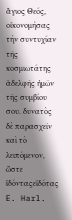ἅγιος Θεός, οἰκονομήσας τὴν συντυχίαν τῆς κοσμιωτάτης ἀδελφῆς ἡμῶν τῆς συμβίου σου. δυνατὸς δὲ παρασχεῖν καὶ τὸ λειπόμενον, ὥστε ἰδόνταςεἰδότας E. Harl.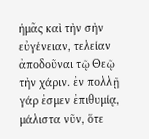ἡμᾶς καὶ τὴν σὴν εὐγένειαν, τελείαν ἀποδοῦναι τῷ Θεῷ τὴν χάριν. ἐν πολλῇ γάρ ἐσμεν ἐπιθυμίᾳ, μάλιστα νῦν, ὅτε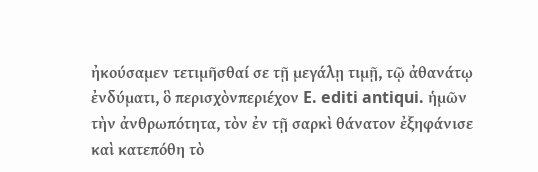ἠκούσαμεν τετιμῆσθαί σε τῇ μεγάλῃ τιμῇ, τῷ ἀθανάτῳ ἐνδύματι, ὃ περισχὸνπεριέχον E. editi antiqui. ἡμῶν τὴν ἀνθρωπότητα, τὸν ἐν τῇ σαρκὶ θάνατον ἐξηφάνισε καὶ κατεπόθη τὸ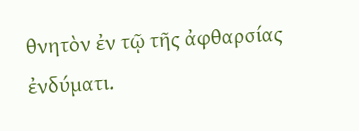θνητὸν ἐν τῷ τῆς ἀφθαρσίας ἐνδύματι.